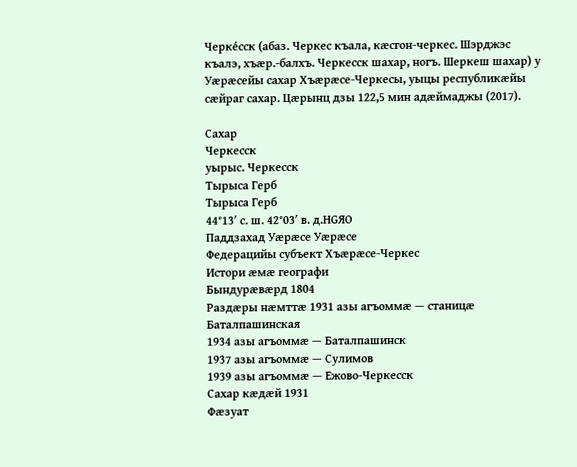Черке́сск (абаз. Черкес къала, кæсгон-черкес. Шэрджэс къалэ, хъæр.-балхъ. Черкесск шахар, ногъ. Шеркеш шахар) у Уæрæсейы сахар Хъæрæсе-Черкесы, уыцы республикæйы сæйраг сахар. Цæрынц дзы 122,5 мин адæймаджы (2017).

Сахар
Черкесск
уырыс. Черкесск
Тырыса Герб
Тырыса Герб
44°13′ с. ш. 42°03′ в. д.HGЯO
Паддзахад Уæрæсе Уæрæсе
Федерацийы субъект Хъæрæсе-Черкес
Истори æмæ географи
Бындурæвæрд 1804
Раздæры нæмттæ 1931 азы агъоммæ — станицæ Баталпашинская
1934 азы агъоммæ — Баталпашинск
1937 азы агъоммæ — Сулимов
1939 азы агъоммæ — Ежово-Черкесск
Сахар кæдæй 1931
Фæзуат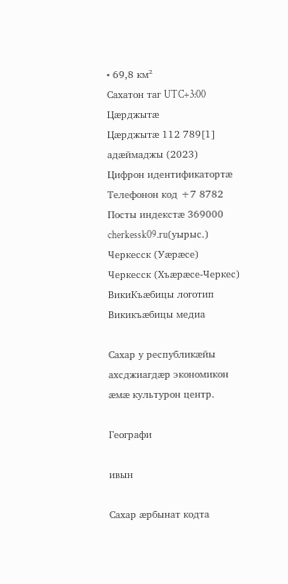• 69,8 км²
Сахатон таг UTC+3:00
Цæрджытæ
Цæрджытæ 112 789[1] адæймаджы (2023)
Цифрон идентификатортæ
Телефонон код +7 8782
Посты индекстæ 369000
cherkessk09.ru(уырыс.)
Черкесск (Уæрæсе)
Черкесск (Хъæрæсе-Черкес)
ВикиКъæбицы логотип Викикъæбицы медиа

Сахар у республикæйы ахсджиагдæр экономикон æмæ культурон центр.

Географи

ивын

Сахар æрбынат кодта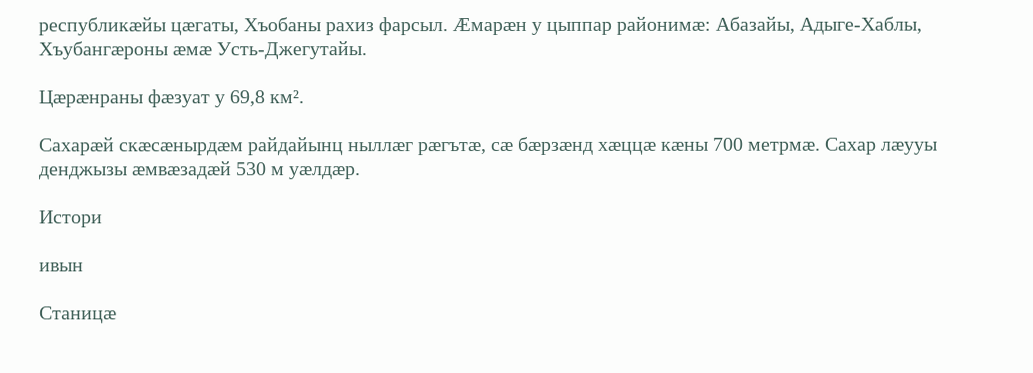республикæйы цæгаты, Хъобаны рахиз фарсыл. Æмарæн у цыппар районимæ: Абазайы, Адыге-Хаблы, Хъубангæроны æмæ Усть-Джегутайы.

Цæрæнраны фæзуат у 69,8 км².

Сахарæй скæсæнырдæм райдайынц ныллæг рæгътæ, сæ бæрзæнд хæццæ кæны 700 метрмæ. Сахар лæууы денджызы æмвæзадæй 530 м уæлдæр.

Истори

ивын

Станицæ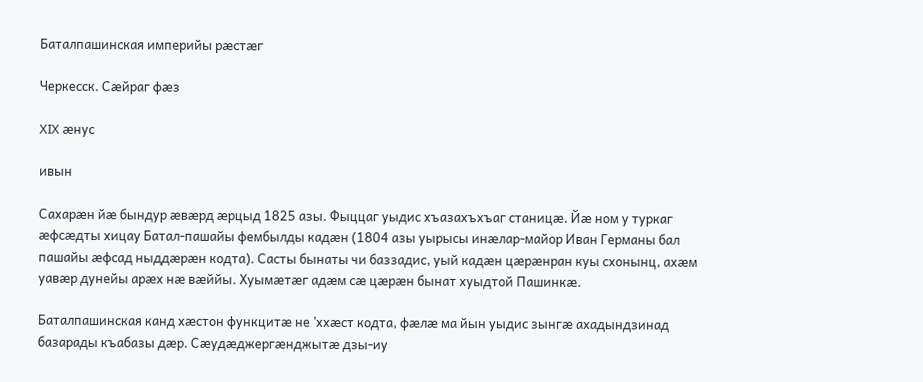Баталпашинская империйы рæстæг

Черкесск. Сæйраг фæз

XIX æнус

ивын

Сахарæн йæ бындур æвæрд æрцыд 1825 азы. Фыццаг уыдис хъазахъхъаг станицæ. Йæ ном у туркаг æфсæдты хицау Батал-пашайы фембылды кадæн (1804 азы уырысы инæлар-майор Иван Германы бал пашайы æфсад ныддæрæн кодта). Састы бынаты чи баззадис, уый кадæн цæрæнран куы схонынц, ахæм уавæр дунейы арæх нæ вæййы. Хуымæтæг адæм сæ цæрæн бынат хуыдтой Пашинкæ.

Баталпашинская канд хæстон функцитæ не ’ххæст кодта, фæлæ ма йын уыдис зынгæ ахадындзинад базарады къабазы дæр. Сæудæджергæнджытæ дзы-иу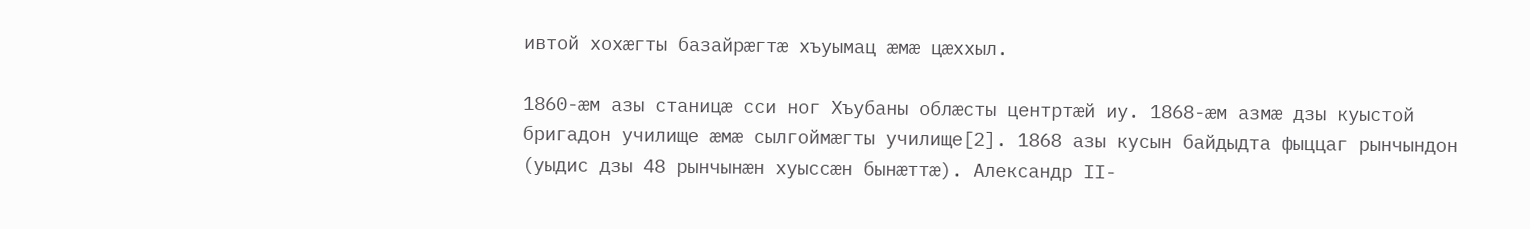ивтой хохæгты базайрæгтæ хъуымац æмæ цæххыл.

1860-æм азы станицæ сси ног Хъубаны облæсты центртæй иу. 1868-æм азмæ дзы куыстой бригадон училище æмæ сылгоймæгты училище[2]. 1868 азы кусын байдыдта фыццаг рынчындон (уыдис дзы 48 рынчынæн хуыссæн бынæттæ). Александр II-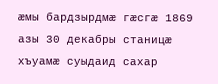æмы бардзырдмæ гæсгæ 1869 азы 30 декабры станицæ хъуамæ суыдаид сахар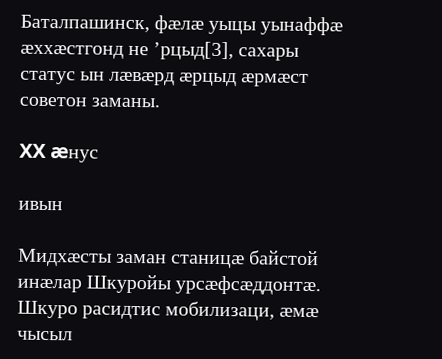Баталпашинск, фæлæ уыцы уынаффæ æххæстгонд не ’рцыд[3], сахары статус ын лæвæрд æрцыд æрмæст советон заманы.

XX æнус

ивын

Мидхæсты заман станицæ байстой инæлар Шкуройы урсæфсæддонтæ. Шкуро расидтис мобилизаци, æмæ чысыл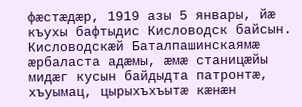фæстæдæр, 1919 азы 5 январы, йæ къухы бафтыдис Кисловодск байсын. Кисловодскæй Баталпашинскаямæ æрбаласта адæмы, æмæ станицæйы мидæг кусын байдыдта патронтæ, хъуымац, цырыхъхъытæ кæнæн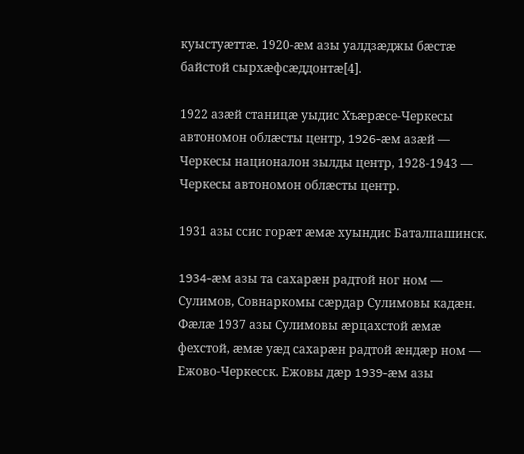куыстуæттæ. 1920-æм азы уалдзæджы бæстæ байстой сырхæфсæддонтæ[4].

1922 азæй станицæ уыдис Хъæрæсе-Черкесы автономон облæсты центр, 1926-æм азæй — Черкесы националон зылды центр, 1928-1943 — Черкесы автономон облæсты центр.

1931 азы ссис горæт æмæ хуындис Баталпашинск.

1934-æм азы та сахарæн радтой ног ном — Сулимов, Совнаркомы сæрдар Сулимовы кадæн. Фæлæ 1937 азы Сулимовы æрцахстой æмæ фехстой, æмæ уæд сахарæн радтой æндæр ном — Ежово-Черкесск. Ежовы дæр 1939-æм азы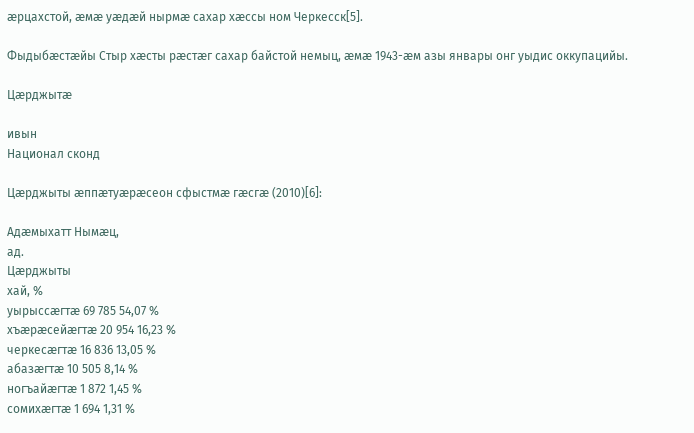æрцахстой, æмæ уæдæй нырмæ сахар хæссы ном Черкесск[5].

Фыдыбæстæйы Стыр хæсты рæстæг сахар байстой немыц, æмæ 1943-æм азы январы онг уыдис оккупацийы.

Цæрджытæ

ивын
Национал сконд

Цæрджыты æппæтуæрæсеон сфыстмæ гæсгæ (2010)[6]:

Адæмыхатт Нымæц,
ад.
Цæрджыты
хай, %
уырыссæгтæ 69 785 54,07 %
хъæрæсейæгтæ 20 954 16,23 %
черкесæгтæ 16 836 13,05 %
абазæгтæ 10 505 8,14 %
ногъайæгтæ 1 872 1,45 %
сомихæгтæ 1 694 1,31 %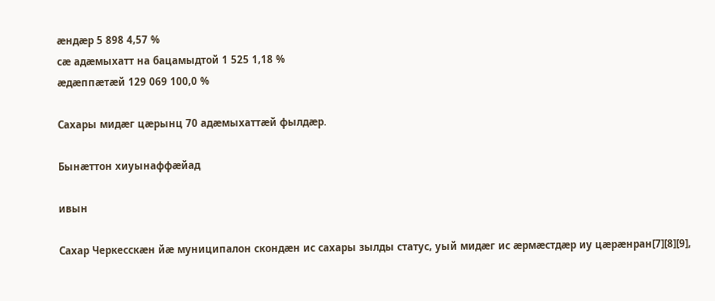æндæр 5 898 4,57 %
сæ адæмыхатт на бацамыдтой 1 525 1,18 %
æдæппæтæй 129 069 100,0 %

Сахары мидæг цæрынц 70 адæмыхаттæй фылдæр.

Бынæттон хиуынаффæйад

ивын

Сахар Черкесскæн йæ муниципалон скондæн ис сахары зылды статус, уый мидæг ис æрмæстдæр иу цæрæнран[7][8][9],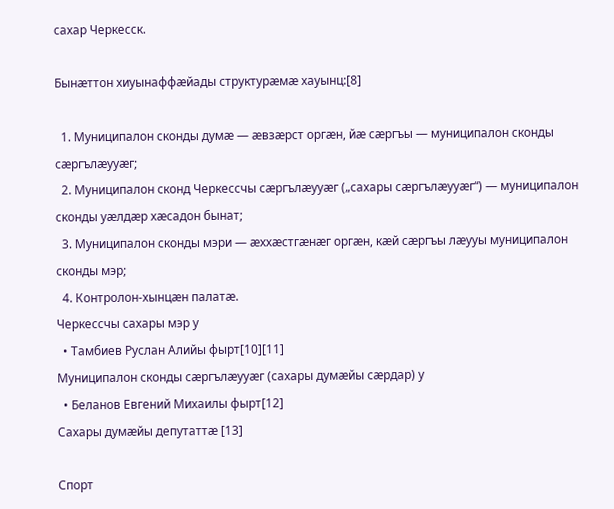сахар Черкесск.

Бынæттон хиуынаффæйады структурæмæ хауынц:[8]

  1. Муниципалон сконды думæ — æвзæрст оргæн, йæ сæргъы — муниципалон сконды сæргълæууæг;
  2. Муниципалон сконд Черкессчы сæргълæууæг („сахары сæргълæууæг“) — муниципалон сконды уæлдæр хæсадон бынат;
  3. Муниципалон сконды мэри — æххæстгæнæг оргæн, кæй сæргъы лæууы муниципалон сконды мэр;
  4. Контролон-хынцæн палатæ.
Черкессчы сахары мэр у
  • Тамбиев Руслан Алийы фырт[10][11]
Муниципалон сконды сæргълæууæг (сахары думæйы сæрдар) у
  • Беланов Евгений Михаилы фырт[12]
Сахары думæйы депутаттæ [13]

Спорт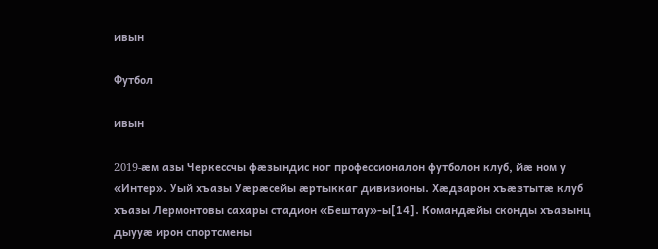ивын

Футбол

ивын

2019-æм азы Черкессчы фæзындис ног профессионалон футболон клуб, йæ ном у «Интер». Уый хъазы Уæрæсейы æртыккаг дивизионы. Хæдзарон хъæзтытæ клуб хъазы Лермонтовы сахары стадион «Бештау»-ы[14]. Командæйы сконды хъазынц дыууæ ирон спортсмены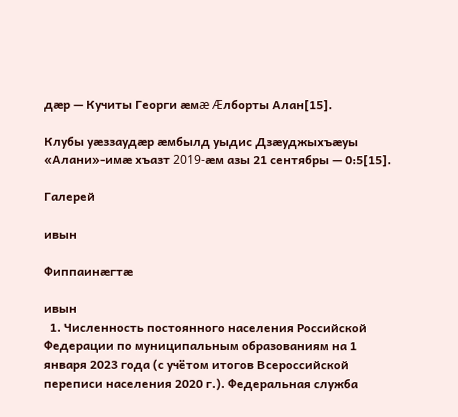дæр — Кучиты Георги æмæ Æлборты Алан[15].

Клубы уæззаудæр æмбылд уыдис Дзæуджыхъæуы «Алани»-имæ хъазт 2019-æм азы 21 сентябры — 0:5[15].

Галерей

ивын

Фиппаинæгтæ

ивын
  1. Численность постоянного населения Российской Федерации по муниципальным образованиям на 1 января 2023 года (с учётом итогов Всероссийской переписи населения 2020 г.). Федеральная служба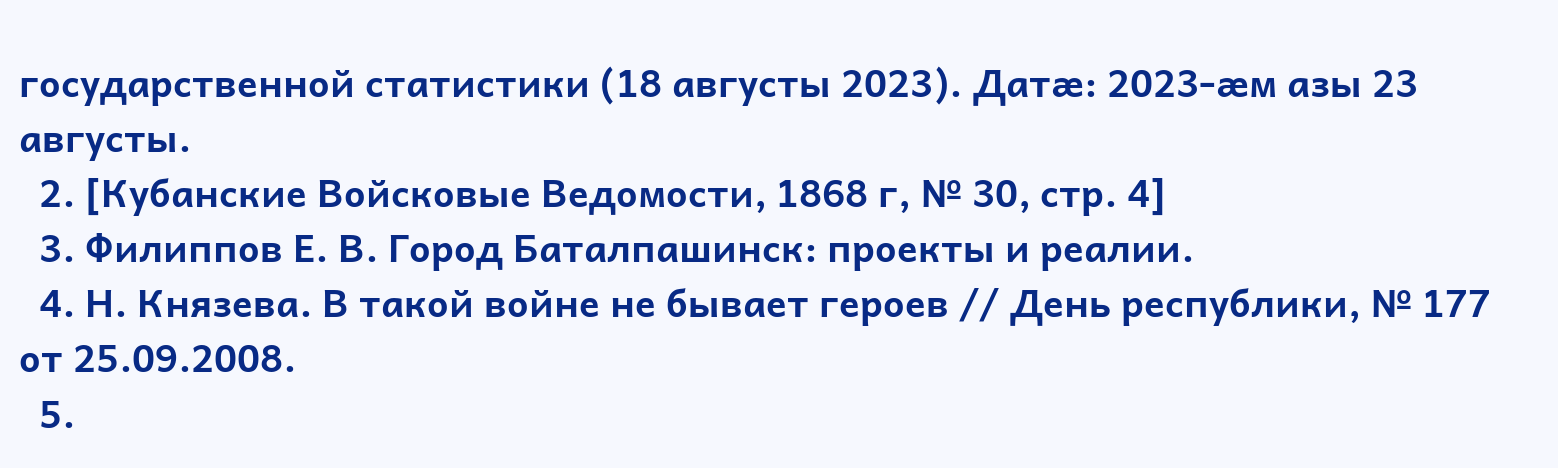государственной статистики (18 августы 2023). Датæ: 2023-æм азы 23 августы.
  2. [Кубанские Войсковые Ведомости, 1868 г, № 30, стр. 4]
  3. Филиппов Е. В. Город Баталпашинск: проекты и реалии.
  4. Н. Князева. В такой войне не бывает героев // День республики, № 177 от 25.09.2008.
  5.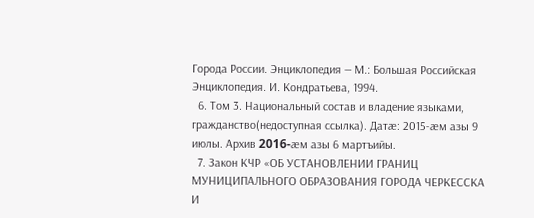Города России. Энциклопедия — М.: Большая Российская Энциклопедия. И. Кондратьева, 1994.
  6. Том 3. Национальный состав и владение языками, гражданство(недоступная ссылка). Датæ: 2015-æм азы 9 июлы. Архив 2016-æм азы 6 мартъийы.
  7. Закон КЧР «ОБ УСТАНОВЛЕНИИ ГРАНИЦ МУНИЦИПАЛЬНОГО ОБРАЗОВАНИЯ ГОРОДА ЧЕРКЕССКА И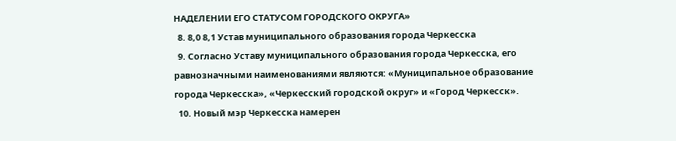НАДЕЛЕНИИ ЕГО СТАТУСОМ ГОРОДСКОГО ОКРУГА»
  8. 8,0 8,1 Устав муниципального образования города Черкесска
  9. Согласно Уставу муниципального образования города Черкесска, его равнозначными наименованиями являются: «Муниципальное образование города Черкесска», «Черкесский городской округ» и «Город Черкесск».
  10. Новый мэр Черкесска намерен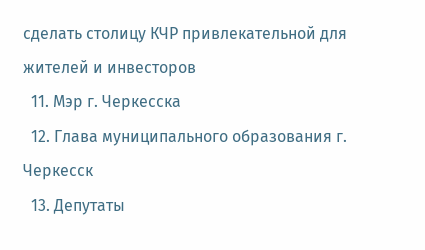сделать столицу КЧР привлекательной для жителей и инвесторов
  11. Мэр г. Черкесска
  12. Глава муниципального образования г. Черкесск
  13. Депутаты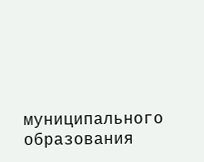муниципального образования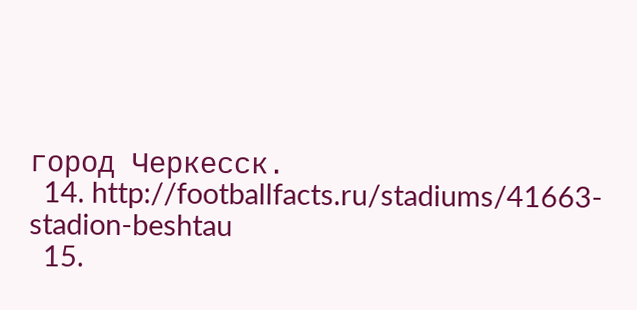город Черкесск.
  14. http://footballfacts.ru/stadiums/41663-stadion-beshtau
  15.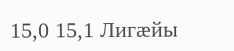15,0 15,1 Лигæйы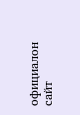официалон сайт